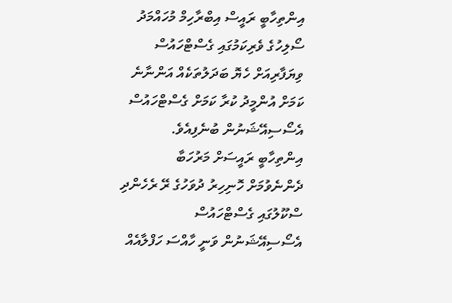އިންތިހާބީ ރައީސް އިބްރާހިމް މުހައްމަދު ސޯލިހުގެ ވެރިކަމުގައި ގެސްޓްހައުސް ވިޔަފާރިއަށް ހެޔޮ ބަދަލުތަކެއް އަންނާނެ ކަމަށް އުންމީދު ކުރާ ކަމަށް ގެސްޓްހައުސް އެސޯސިއޭޝަނުން ބުނެފިއެވެ.
އިންތިހާބީ ރައީސަށް މަރުހަބާ ދެންނެވުމަށް ހޮނިހިރު ދުވަހުގެ ރޭ ރެހެންދި ސްކޫލުގައި ގެސްޓްހައުސް އެސޯސިއޭޝަނުން ވަނީ ހާއްސަ ހަފްލާއެއް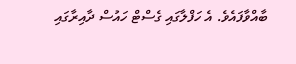ބާއްވާފައެވެ. އެ ހަފްލާގައި ގެސްޓް ހައުސް ދާއިރާގައި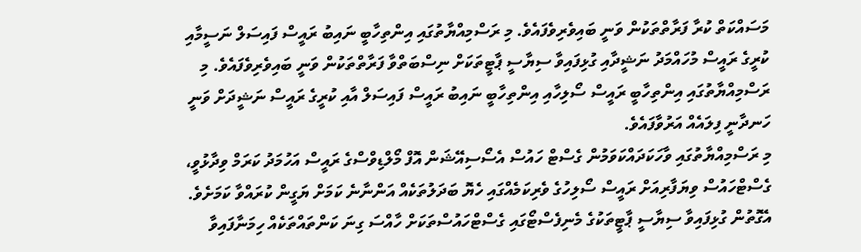މަސައްކަތް ކުރާ ފަރާތްތަކުން ވަނީ ބައިވެރިވެފައެވެ. މި ރަސްމިއްޔާތުގައި އިންތިހާބީ ނައިބު ރައީސް ފައިސަލް ނަސީމާއި ކުރީގެ ރައީސް މުހައްމަދު ނަޝީދާއި ގުޅިފައިވާ ސިޔާސީ ޕާޓީތަކަށް ނިސްބަތްވާ ފަރާތްތަކުން ވަނީ ބައިވެރިވެފައެވެ. މި ރަސްމިއްޔާތުގައި އިންތިހާބީ ރައީސް ސޯލިހާއި އިންތިހާބީ ނައިބު ރައީސް ފައިސަލް އާއި ކުރީގެ ރައީސް ނަޝީދަށް ވަނީ ހަނދާނީ ފިލައެއް އަރުވާފައެވެ.
މި ރަސްމިއްޔާތުގައި ވާހަކަދައްކަވަމުން ގެސްޓް ހައުސް އެސޯސިއޭޝަން އޮފް މޯލްޑިވްސްގެ ރައީސް އަހުމަދު ކަރަމް ވިދާޅުވީ، ގެސްޓްހައުސް ވިޔަފާރިއަށް ރައީސް ސޯލިހުގެ ވެރިކަމެއްގައި ހެޔޮ ބަދަލުތަކެއް އަންނާނެ ކަމަށް ޔަގީން ކުރައްވާ ކަމަށެވެ. އެގޮތުން ގުޅިފައިވާ ސިޔާސީ ޕާޓީތަކުގެ މެނިފެސްޓޯގައި ގެސްޓްހައުސްތަކަށް ހާއްސަ ގިނަ ކަންތައްތަކެއް ހިމަނާފައިވާ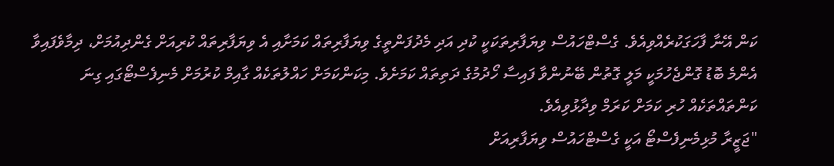ކަން އޭނާ ފާހަގަކުރެއްވިއެވެ. ގެސްޓްހައުސް ވިޔަފާރިތަކަކީ ކުދި އަދި މެދުފަންތީގެ ވިޔަފާރިތައް ކަމަށާއި އެ ވިޔަފާރިތައް ކުރިއަށް ގެންދިއުމަށް، ދިމާވެފައިވާ އެންމެ ބޮޑު ގޮންޖެހުމަކީ މަލީ ގޮތުން ބޭނުންވާ ފައިސާ ހޯދުމުގެ ދަތިތައް ކަމަށެވެ. މިކަންކަމަށް ހައްލުތަކެއް ގާއިމް ކުރުމަށް މެނިފެސްޓޯގައި ގިނަ ކަންތައްތަކެއް ހުރި ކަމަށް ކަރަމް ވިދާޅުވިއެވެ.
"ޖަޒީރާ މުޅިމެނިފެސްޓޯ އަކީ ގެސްޓްހައުސް ވިޔަފާރިއަށް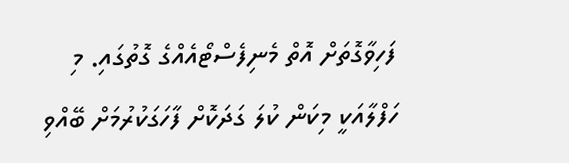ފަހިވާގޮތަށް އޮތް މެނިފެސްޓޯއެއްގެ ގޮތުގައި. މި ހަފްލާއަކީ މިކަން ކުލަ ގަދަކޮށް ފާހަގަކުރުމަށް ބޭއްވި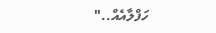ހަފްލާއެއް.."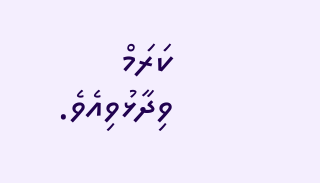ކަރަމް ވިދާޅުވިއެވެ.